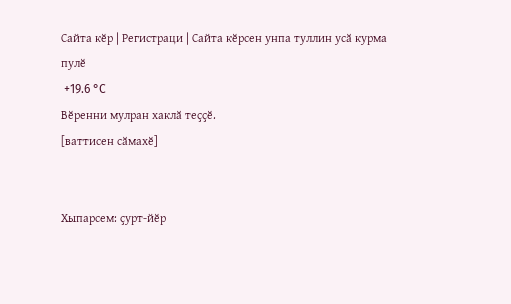Сайта кӗр | Регистраци | Сайта кӗрсен унпа туллин усӑ курма пулӗ
 +19.6 °C
Вӗренни мулран хаклӑ теҫҫӗ.
[ваттисен сӑмахӗ]


Хыпарсем: ҫурт-йӗр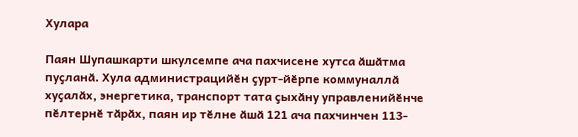Хулара

Паян Шупашкарти шкулсемпе ача пахчисене хутса ӑшӑтма пуҫланӑ. Хула администрацийӗн ҫурт-йӗрпе коммуналлӑ хуҫалӑх, энергетика, транспорт тата ҫыхӑну управленийӗнче пӗлтернӗ тӑрӑх, паян ир тӗлне ӑшӑ 121 ача пахчинчен 113-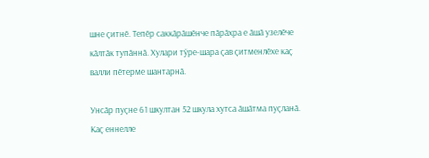шне ҫитнӗ. Тепӗр саккӑрӑшӗнче пӑрӑхра е ӑшӑ узелӗче кӑлтӑк тупӑннӑ. Хулари тӳре-шара ҫав ҫитменлӗхе каҫ валли пӗтерме шантарнӑ.

Унсӑр пуҫне 61 шкултан 52 шкула хутса ӑшӑтма пуҫланӑ. Каҫ еннелле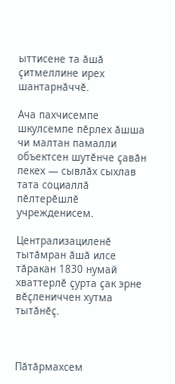ыттисене та ӑшӑ ҫитмеллине ирех шантарнӑччӗ.

Ача пахчисемпе шкулсемпе пӗрлех ӑшша чи малтан памалли объектсен шутӗнче ҫавӑн пекех — сывлӑх сыхлав тата социаллӑ пӗлтерӗшлӗ учрежденисем.

Централизациленӗ тытӑмран ӑшӑ илсе тӑракан 1830 нумай хваттерлӗ ҫурта ҫак эрне вӗҫлениччен хутма тытӑнӗҫ.



Пӑтӑрмахсем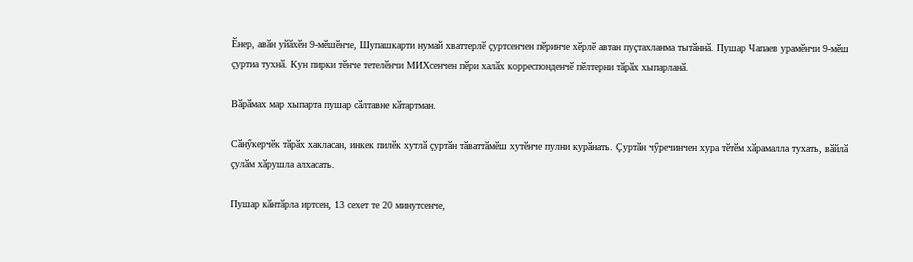Ӗнер, авӑн уйӑхӗн 9-мӗшӗнче, Шупашкарти нумай хваттерлӗ ҫуртсенчен пӗринче хӗрлӗ автан пуҫтахланма тытӑннӑ. Пушар Чапаев урамӗнчи 9-мӗш ҫуртиа тухнӑ. Кун пирки тӗнче тетелӗнчи МИХсенчен пӗри халӑх корреспонденчӗ пӗлтерни тӑрӑх хыпарланӑ.

Вӑрӑмах мар хыпарта пушар сӑлтавне кӑтартман.

Сӑнӳкерчӗк тӑрӑх хакласан, инкек пилӗк хутлӑ ҫуртӑн тӑваттӑмӗш хутӗнче пулни курӑнать. Ҫуртӑн чӳречинчен хура тӗтӗм хӑрамалла тухать, вӑйлӑ ҫулӑм хӑрушла алхасать.

Пушар кӑнтӑрла иртсен, 13 сехет те 20 минутсенче,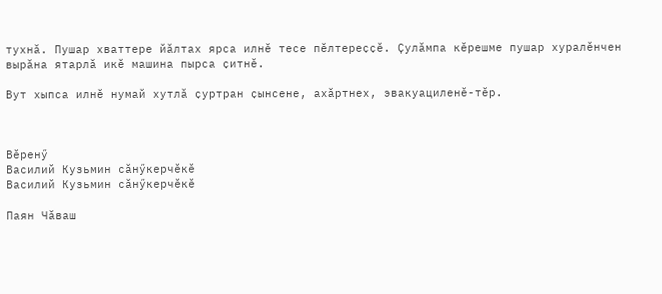тухнӑ. Пушар хваттере йӑлтах ярса илнӗ тесе пӗлтереҫҫӗ. Ҫулӑмпа кӗрешме пушар хуралӗнчен вырӑна ятарлӑ икӗ машина пырса ҫитнӗ.

Вут хыпса илнӗ нумай хутлӑ ҫуртран ҫынсене, ахӑртнех, эвакуациленӗ-тӗр.



Вӗренӳ
Василий Кузьмин сӑнӳкерчӗкӗ
Василий Кузьмин сӑнӳкерчӗкӗ

Паян Чӑваш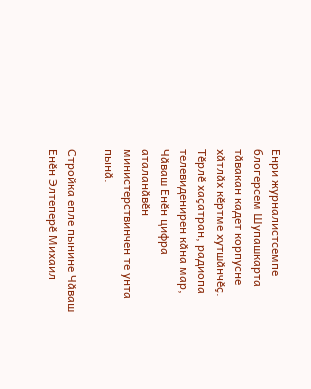Енри журналистсемпе блогерсем Шупашкарта тӑвакан кадет корпусне хӑтлӑх кӗртме хутшӑнчӗҫ. Тӗрлӗ хаҫатран, радиопа телевиденирен кӑна мар, Чӑваш Енӗн цифра аталанӑвӗн министерствинчен те унта пынӑ.

Стройка епле пынине Чӑваш Енӗн Элтеперӗ Михаил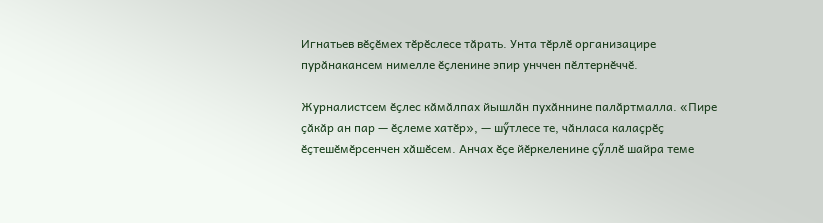Игнатьев вӗҫӗмех тӗрӗслесе тӑрать. Унта тӗрлӗ организацире пурӑнакансем нимелле ӗҫленине эпир унччен пӗлтернӗччӗ.

Журналистсем ӗҫлес кӑмӑлпах йышлӑн пухӑннине палӑртмалла. «Пире ҫӑкӑр ан пар — ӗҫлеме хатӗр», — шӳтлесе те, чӑнласа калаҫрӗҫ ӗҫтешӗмӗрсенчен хӑшӗсем. Анчах ӗҫе йӗркеленине ҫӳллӗ шайра теме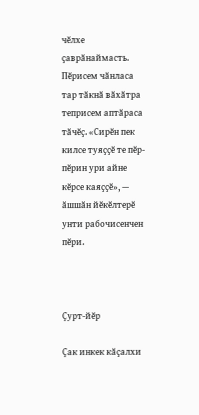чӗлхе ҫаврӑнаймасть. Пӗрисем чӑнласа тар тӑкнӑ вӑхӑтра теприсем аптӑраса тӑчӗҫ. «Сирӗн пек килсе туяҫҫӗ те пӗр-пӗрин ури айне кӗрсе каяҫҫӗ», — ӑшшӑн йӗкӗлтерӗ унти рабочисенчен пӗри.



Ҫурт-йӗр

Ҫак инкек кӑҫалхи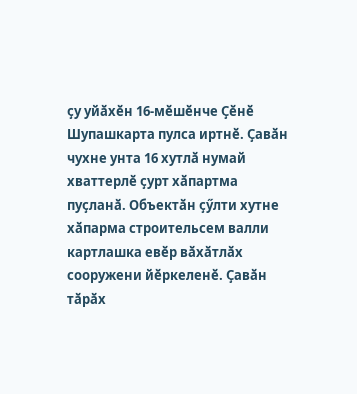ҫу уйӑхӗн 16-мӗшӗнче Ҫӗнӗ Шупашкарта пулса иртнӗ. Ҫавӑн чухне унта 16 хутлӑ нумай хваттерлӗ ҫурт хӑпартма пуҫланӑ. Объектӑн ҫӳлти хутне хӑпарма строительсем валли картлашка евӗр вӑхӑтлӑх сооружени йӗркеленӗ. Ҫавӑн тӑрӑх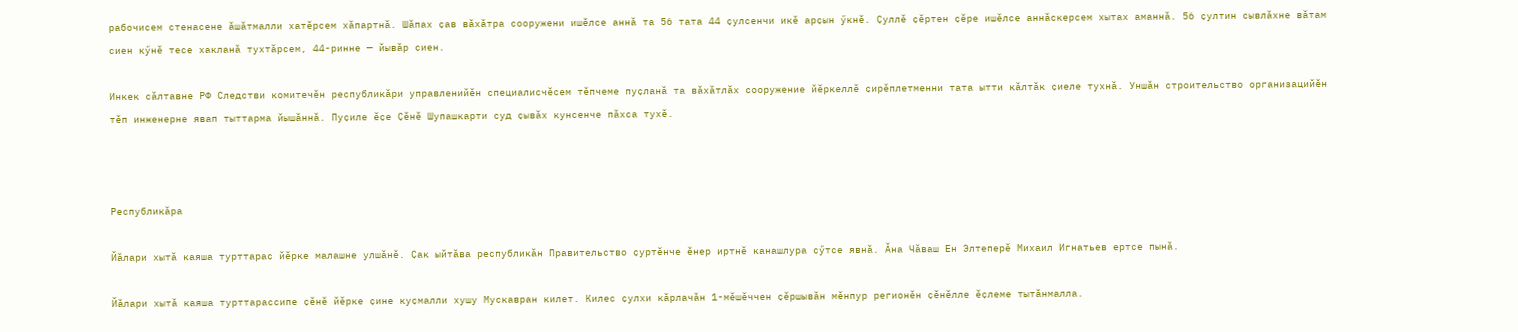рабочисем стенасене ӑшӑтмалли хатӗрсем хӑпартнӑ. Шӑпах ҫав вӑхӑтра сооружени ишӗлсе аннӑ та 56 тата 44 ҫулсенчи икӗ арҫын ӳкнӗ. Ҫуллӗ ҫӗртен ҫӗре ишӗлсе аннӑскерсем хытах аманнӑ. 56 ҫултин сывлӑхне вӑтам сиен кӳнӗ тесе хакланӑ тухтӑрсем, 44-ринне — йывӑр сиен.

Инкек сӑлтавне РФ Следстви комитечӗн республикӑри управленийӗн специалисчӗсем тӗпчеме пуҫланӑ та вӑхӑтлӑх сооружение йӗркеллӗ ҫирӗплетменни тата ытти кӑлтӑк ҫиеле тухнӑ. Уншӑн строительство организацийӗн тӗп инженерне явап тыттарма йышӑннӑ. Пуҫиле ӗҫе Ҫӗнӗ Шупашкарти суд ҫывӑх кунсенче пӑхса тухӗ.



Республикӑра

Йӑлари хытӑ каяша турттарас йӗрке малашне улшӑнӗ. Ҫак ыйтӑва республикӑн Правительство ҫуртӗнче ӗнер иртнӗ канашлура сӳтсе явнӑ. Ӑна Чӑваш Ен Элтеперӗ Михаил Игнатьев ертсе пынӑ.

Йӑлари хытӑ каяша турттарассипе ҫӗнӗ йӗрке ҫине куҫмалли хушу Мускавран килет. Килес ҫулхи кӑрлачӑн 1-мӗшӗччен ҫӗршывӑн мӗнпур регионӗн ҫӗнӗлле ӗҫлеме тытӑнмалла.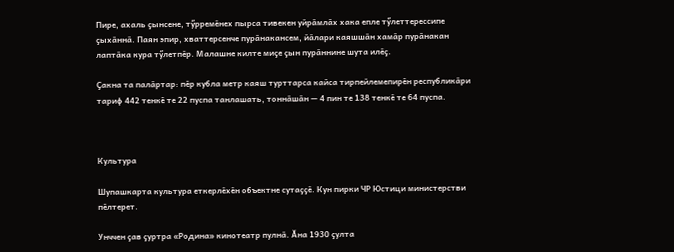Пире, ахаль ҫынсене, тӳрремӗнех пырса тивекен уйрӑмлӑх хака епле тӳлеттерессипе ҫыхӑннӑ. Паян эпир, хваттерсенче пурӑнакансем, йӑлари каяшшӑн хамӑр пурӑнакан лаптӑка кура тӳлетпӗр. Малашне килте миҫе ҫын пурӑннине шута илӗҫ.

Ҫакна та палӑртар: пӗр кубла метр каяш турттарса кайса тирпейлемепирӗн республикӑри тариф 442 тенкӗ те 22 пуспа танлашать, тоннӑшӑн — 4 пин те 138 тенкӗ те 64 пуспа.



Культура

Шупашкарта культура еткерлӗхӗн объектне сутаҫҫӗ. Кун пирки ЧР Юстици министерстви пӗлтерет.

Унччен ҫав ҫуртра «Родина» кинотеатр пулнӑ. Ӑна 1930 ҫулта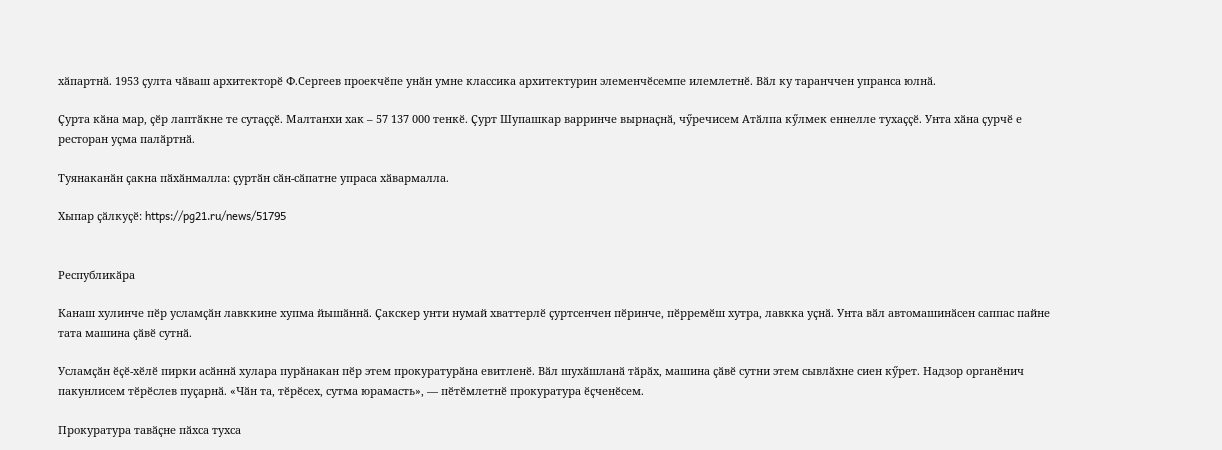хӑпартнӑ. 1953 ҫулта чӑваш архитекторӗ Ф.Сергеев проекчӗпе унӑн умне классика архитектурин элеменчӗсемпе илемлетнӗ. Вӑл ку таранччен упранса юлнӑ.

Ҫурта кӑна мар, ҫӗр лаптӑкне те сутаҫҫӗ. Малтанхи хак – 57 137 000 тенкӗ. Ҫурт Шупашкар варринче вырнаҫнӑ, чӳречисем Атӑлпа кӳлмек еннелле тухаҫҫӗ. Унта хӑна ҫурчӗ е ресторан уҫма палӑртнӑ.

Туянаканӑн ҫакна пӑхӑнмалла: ҫуртӑн сӑн-сӑпатне упраса хӑвармалла.

Хыпар ҫӑлкуҫӗ: https://pg21.ru/news/51795


Республикӑра

Канаш хулинче пӗр усламҫӑн лавккине хупма йышӑннӑ. Ҫакскер унти нумай хваттерлӗ ҫуртсенчен пӗринче, пӗрремӗш хутра, лавкка уҫнӑ. Унта вӑл автомашинӑсен саппас пайне тата машина ҫӑвӗ сутнӑ.

Усламҫӑн ӗҫӗ-хӗлӗ пирки асӑннӑ хулара пурӑнакан пӗр этем прокуратурӑна евитленӗ. Вӑл шухӑшланӑ тӑрӑх, машина ҫӑвӗ сутни этем сывлӑхне сиен кӳрет. Надзор органӗнич пакунлисем тӗрӗслев пуҫарнӑ. «Чӑн та, тӗрӗсех, сутма юрамасть», — пӗтӗмлетнӗ прокуратура ӗҫченӗсем.

Прокуратура тавӑҫне пӑхса тухса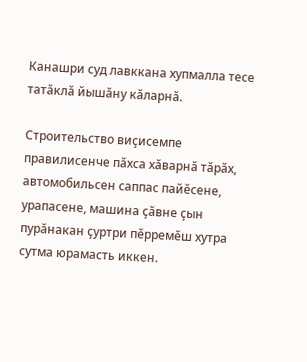Канашри суд лавккана хупмалла тесе татӑклӑ йышӑну кӑларнӑ.

Строительство виҫисемпе правилисенче пӑхса хӑварнӑ тӑрӑх, автомобильсен саппас пайӗсене, урапасене, машина ҫӑвне ҫын пурӑнакан ҫуртри пӗрремӗш хутра сутма юрамасть иккен.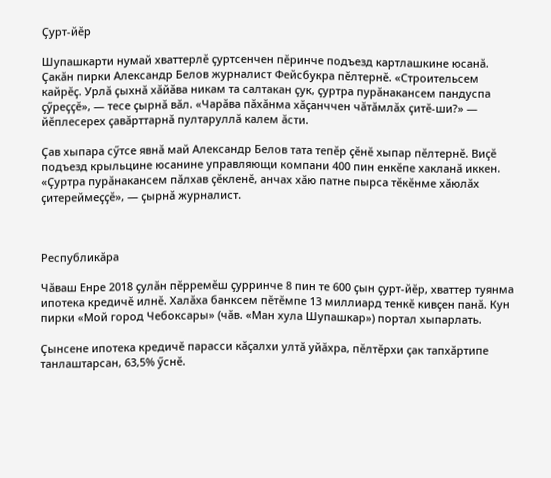Ҫурт-йӗр

Шупашкарти нумай хваттерлӗ ҫуртсенчен пӗринче подъезд картлашкине юсанӑ. Ҫакӑн пирки Александр Белов журналист Фейсбукра пӗлтернӗ. «Строительсем кайрӗҫ. Урлӑ ҫыхнӑ хӑйӑва никам та салтакан ҫук, ҫуртра пурӑнакансем пандуспа ҫӳреҫҫӗ», — тесе ҫырнӑ вӑл. «Чарӑва пӑхӑнма хӑҫанччен чӑтӑмлӑх ҫитӗ-ши?» — йӗплесерех ҫавӑрттарнӑ пултаруллӑ калем ӑсти.

Ҫав хыпара сӳтсе явнӑ май Александр Белов тата тепӗр ҫӗнӗ хыпар пӗлтернӗ. Виҫӗ подъезд крыльцине юсанине управляющи компани 400 пин енкӗпе хакланӑ иккен. «Ҫуртра пурӑнакансем пӑлхав ҫӗкленӗ, анчах хӑю патне пырса тӗкӗнме хӑюлӑх ҫитереймеҫҫӗ», — ҫырнӑ журналист.



Республикӑра

Чӑваш Енре 2018 ҫулӑн пӗрремӗш ҫурринче 8 пин те 600 ҫын ҫурт-йӗр, хваттер туянма ипотека кредичӗ илнӗ. Халӑха банксем пӗтӗмпе 13 миллиард тенкӗ кивҫен панӑ. Кун пирки «Мой город Чебоксары» (чӑв. «Ман хула Шупашкар») портал хыпарлать.

Ҫынсене ипотека кредичӗ парасси кӑҫалхи ултӑ уйӑхра, пӗлтӗрхи ҫак тапхӑртипе танлаштарсан, 63,5% ӳснӗ.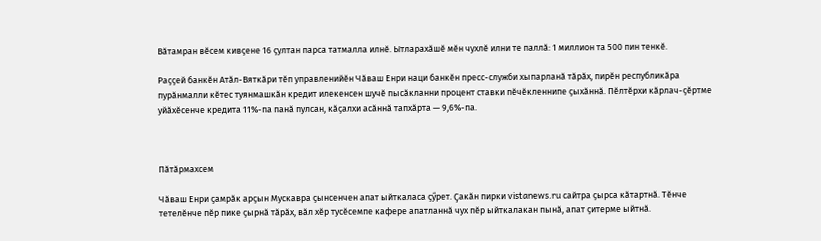Вӑтамран вӗсем кивҫене 16 ҫултан парса татмалла илнӗ. Ытларахӑшӗ мӗн чухлӗ илни те паллӑ: 1 миллион та 500 пин тенкӗ.

Раҫҫей банкӗн Атӑл-Вяткӑри тӗп управленийӗн Чӑваш Енри наци банкӗн пресс-служби хыпарланӑ тӑрӑх, пирӗн республикӑра пурӑнмалли кӗтес туянмашкӑн кредит илекенсен шучӗ пысӑкланни процент ставки пӗчӗкленнипе ҫыхӑннӑ. Пӗлтӗрхи кӑрлач-ҫӗртме уйӑхӗсенче кредита 11%-па панӑ пулсан, кӑҫалхи асӑннӑ тапхӑрта — 9,6%-па.



Пӑтӑрмахсем

Чӑваш Енри ҫамрӑк арҫын Мускавра ҫынсенчен апат ыйткаласа ҫӳрет. Ҫакӑн пирки vistanews.ru сайтра ҫырса кӑтартнӑ. Тӗнче тетелӗнче пӗр пике ҫырнӑ тӑрӑх, вӑл хӗр тусӗсемпе кафере апатланнӑ чух пӗр ыйткалакан пынӑ, апат ҫитерме ыйтнӑ.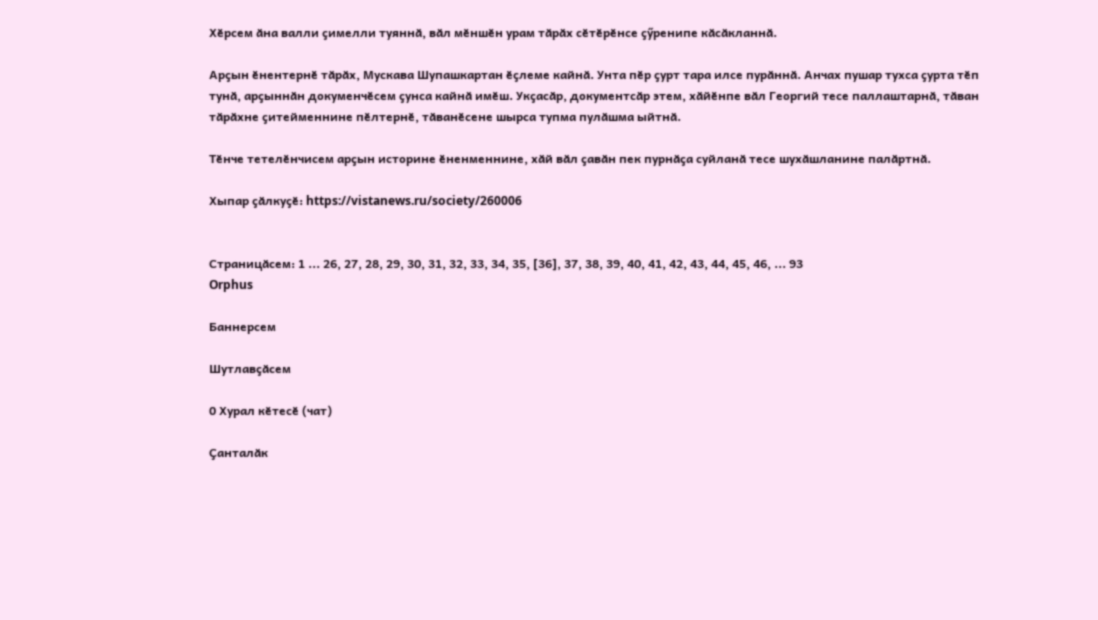Хӗрсем ӑна валли ҫимелли туяннӑ, вӑл мӗншӗн урам тӑрӑх сӗтӗрӗнсе ҫӳренипе кӑсӑкланнӑ.

Арҫын ӗнентернӗ тӑрӑх, Мускава Шупашкартан ӗҫлеме кайнӑ. Унта пӗр ҫурт тара илсе пурӑннӑ. Анчах пушар тухса ҫурта тӗп тунӑ, арҫыннӑн докуменчӗсем ҫунса кайнӑ имӗш. Укҫасӑр, документсӑр этем, хӑйӗнпе вӑл Георгий тесе паллаштарнӑ, тӑван тӑрӑхне ҫитейменнине пӗлтернӗ, тӑванӗсене шырса тупма пулӑшма ыйтнӑ.

Тӗнче тетелӗнчисем арҫын историне ӗненменнине, хӑй вӑл ҫавӑн пек пурнӑҫа суйланӑ тесе шухӑшланине палӑртнӑ.

Хыпар ҫӑлкуҫӗ: https://vistanews.ru/society/260006


Страницӑсем: 1 ... 26, 27, 28, 29, 30, 31, 32, 33, 34, 35, [36], 37, 38, 39, 40, 41, 42, 43, 44, 45, 46, ... 93
Orphus

Баннерсем

Шутлавҫӑсем

0 Хурал кӗтесӗ (чат)

Ҫанталӑк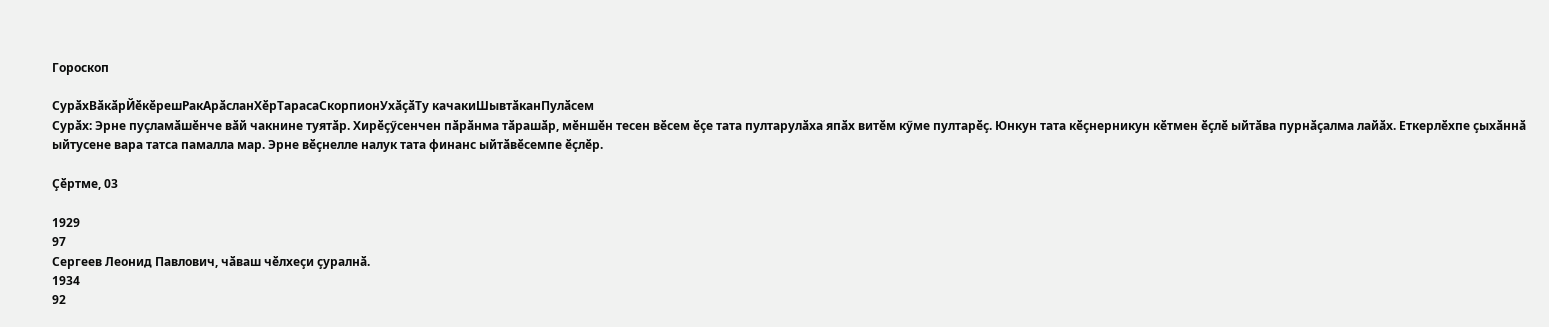Гороскоп

СурӑхВӑкӑрЙӗкӗрешРакАрӑсланХӗрТарасаСкорпионУхӑҫӑТу качакиШывтӑканПулӑсем
Сурӑх: Эрне пуҫламӑшӗнче вӑй чакнине туятӑр. Хирӗҫӳсенчен пӑрӑнма тӑрашӑр, мӗншӗн тесен вӗсем ӗҫе тата пултарулӑха япӑх витӗм кӳме пултарӗҫ. Юнкун тата кӗҫнерникун кӗтмен ӗҫлӗ ыйтӑва пурнӑҫалма лайӑх. Еткерлӗхпе ҫыхӑннӑ ыйтусене вара татса памалла мар. Эрне вӗҫнелле налук тата финанс ыйтӑвӗсемпе ӗҫлӗр.

Ҫӗртме, 03

1929
97
Сергеев Леонид Павлович, чӑваш чӗлхеҫи ҫуралнӑ.
1934
92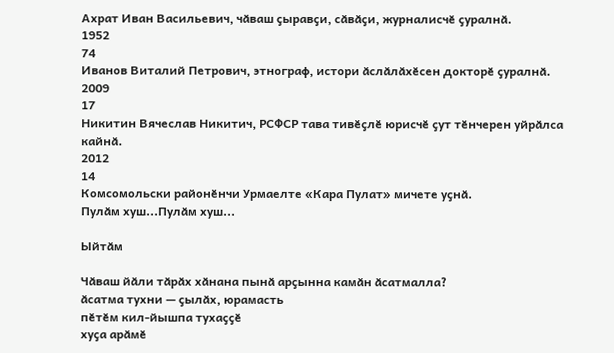Ахрат Иван Васильевич, чӑваш ҫыравҫи, сӑвӑҫи, журналисчӗ ҫуралнӑ.
1952
74
Иванов Виталий Петрович, этнограф, истори ӑслӑлӑхӗсен докторӗ ҫуралнӑ.
2009
17
Никитин Вячеслав Никитич, РСФСР тава тивӗҫлӗ юрисчӗ ҫут тӗнчерен уйрӑлса кайнӑ.
2012
14
Комсомольски районӗнчи Урмаелте «Кара Пулат» мичете уҫнӑ.
Пулӑм хуш...Пулӑм хуш...

Ыйтӑм

Чӑваш йӑли тӑрӑх хӑнана пынӑ арҫынна камӑн ӑсатмалла?
ӑсатма тухни — ҫылӑх, юрамасть
пӗтӗм кил-йышпа тухаҫҫӗ
хуҫа арӑмӗ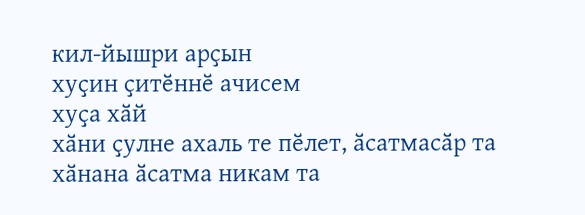кил-йышри арҫын
хуҫин ҫитӗннӗ ачисем
хуҫа хӑй
хӑни ҫулне ахаль те пӗлет, ӑсатмасӑр та
хӑнана ӑсатма никам та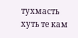тухмасть
хуть те кам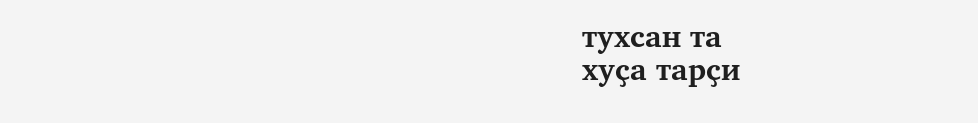тухсан та
хуҫа тарҫи